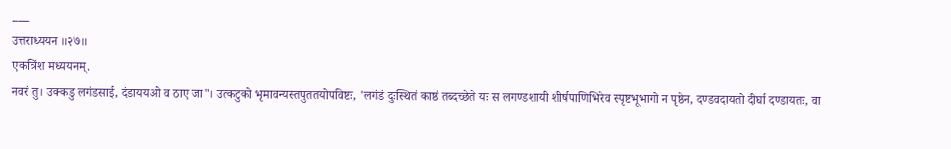___
उत्तराध्ययन ॥२७॥
एकत्रिंश मध्ययनम्.
नवरं तु। उक्कडु लगंडसाई, दंडाययओ व ठाए जा"। उत्कटुको भृमावन्यस्तपुततयोपविष्टः, 'लगंडं दुःस्थितं काष्ठं तब्दच्छेते यः स लगण्डशायी शीर्षपाणिभिरेव स्पृष्टभूभागो न पृष्ठेन, दण्डवदायतो दीर्घा दण्डायतः, वा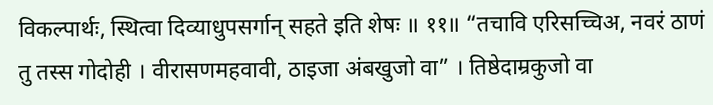विकल्पार्थः, स्थित्वा दिव्याधुपसर्गान् सहते इति शेषः ॥ ११॥ “तचावि एरिसच्चिअ, नवरं ठाणं तु तस्स गोदोही । वीरासणमहवावी, ठाइजा अंबखुजो वा” । तिष्ठेदाम्रकुजो वा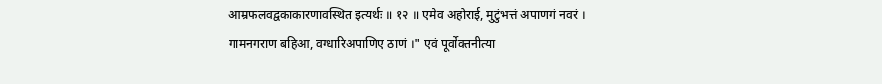आम्रफलवद्वकाकारणावस्थित इत्यर्थः ॥ १२ ॥ एमेव अहोराई, मुटुंभत्तं अपाणगं नवरं । गामनगराण बहिआ, वग्धारिअपाणिए ठाणं ।" एवं पूर्वोक्तनीत्या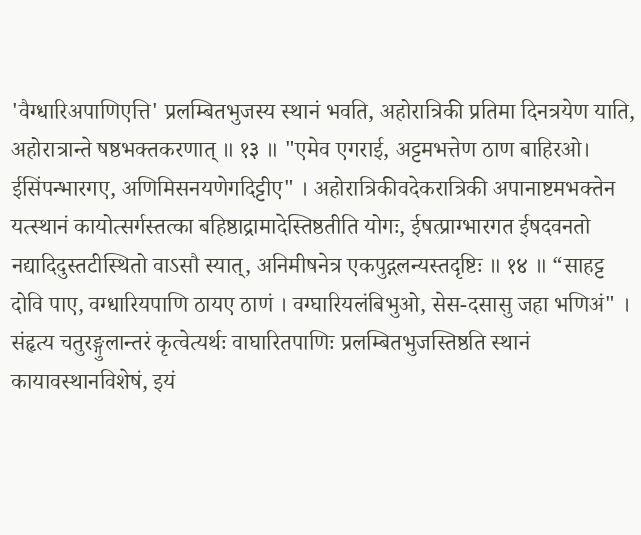'वैग्धारिअपाणिएत्ति' प्रलम्बितभुजस्य स्थानं भवति, अहोरात्रिकी प्रतिमा दिनत्रयेण याति, अहोरात्रान्ते षष्ठभक्तकरणात् ॥ १३ ॥ "एमेव एगराई, अट्टमभत्तेण ठाण बाहिरओ। ईसिंपन्भारगए, अणिमिसनयणेगदिट्टीए" । अहोरात्रिकीवदेकरात्रिकी अपानाष्टमभक्तेन यत्स्थानं कायोत्सर्गस्तत्का बहिष्ठाद्रामादेस्तिष्ठतीति योगः, ईषत्प्राग्भारगत ईषदवनतो नद्यादिदुस्तटीस्थितो वाऽसौ स्यात्, अनिमीषनेत्र एकपुद्गलन्यस्तदृष्टिः ॥ १४ ॥ “साहट्ट दोवि पाए, वग्धारियपाणि ठायए ठाणं । वग्घारियलंबिभुओ, सेस-दसासु जहा भणिअं" । संहृत्य चतुरङ्गुलान्तरं कृत्वेत्यर्थः वाघारितपाणिः प्रलम्बितभुजस्तिष्ठति स्थानं कायावस्थानविशेषं, इयं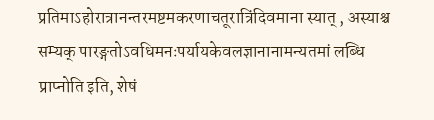प्रतिमाऽहोरात्रानन्तरमष्टमकरणाचतूरात्रिंदिवमाना स्यात् , अस्याश्च सम्यक् पारङ्गतोऽवधिमनःपर्यायकेवलज्ञानानामन्यतमां लब्धि प्राप्नोति इति, शेषं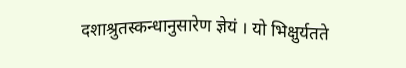दशाश्रुतस्कन्धानुसारेण ज्ञेयं । यो भिक्षुर्यतते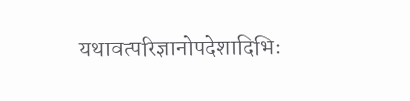यथावत्परिज्ञानोपदेशादिभिः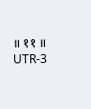॥ ११ ॥
UTR-3